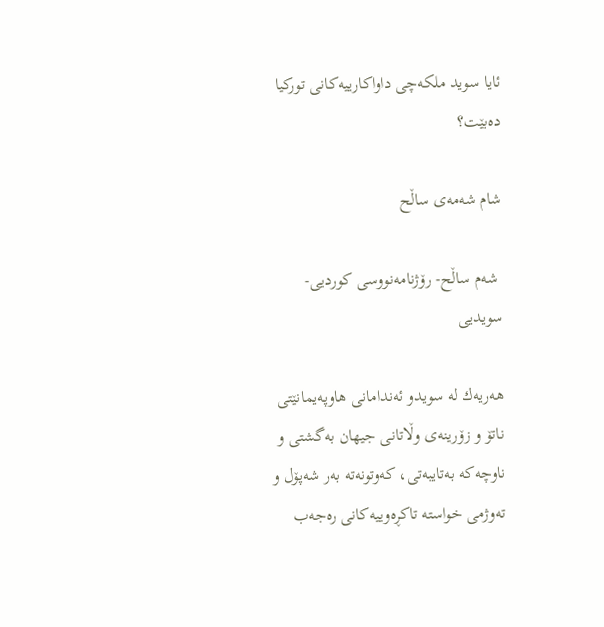ئایا سوید ملكه‌چى داواكارییه‌كانى توركیا ده‌بێت؟

شام شەمەی ساڵح

 شه‌م ساڵح- رۆژنامه‌نووسى كوردیی- سویدیی

هه‌ریه‌ك له‌ سویدو ئه‌ندامانى هاوپه‌یمانێتى ناتۆ و زۆرینه‌ى وڵاتانى جیهان به‌گشتى و ناوچه‌كه‌ به‌تایبه‌تى، كه‌وتونه‌ته‌ به‌ر شه‌پۆل و ته‌وژمى خواسته‌ تاكڕه‌وییه‌كانى ره‌جه‌ب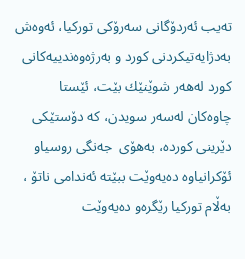ته‌یب ئه‌ردۆگانى سه‌رۆكى توركیا، ئه‌وه‌ش به‌دژایه‌تیكردنى كورد و به‌رژه‌وه‌ندییه‌كانى كورد له‌هه‌ر شوێنێك بێت، ئێستا چاوه‌كان له‌سه‌ر سویدن، كه‌ دۆستێكى دێرینى كورده‌، به‌هۆى  جه‌نگى روسیاو ئۆكرانیاوه‌ ده‌یه‌وێت ببێته‌ ئه‌ندامى ناتۆ ، به‌ڵام توركیا رێگره‌و ده‌یه‌وێت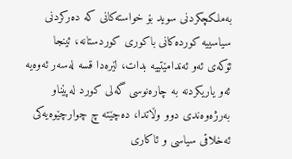به‌ملكچكردنى سوید بۆ خواسته‌كانى كه‌ ده‌ركردنى سیاسییه‌ كورده‌كانى باكورى كوردستانه‌، ئینجا ئۆكه‌ى ئه‌و ئه‌ندامێتییه‌ بدات، لێره‌دا قسه‌ له‌سه‌ر ئه‌وه‌یه‌ ئه‌و یاریكردنه‌ به‌ چاره‌نوسى گه‌لى كورد له‌پێناو به‌رژه‌وه‌ندى دوو وڵاتدا، ده‌چێته‌ چ چوارچێوه‌یه‌كى ئه‌خلاقى سیاسى و ئاكارى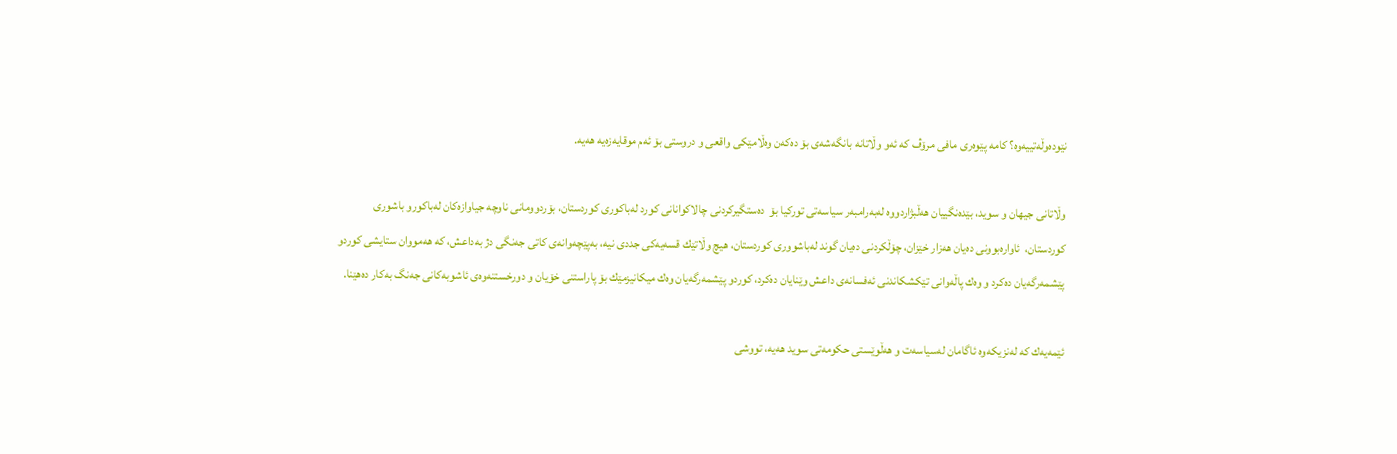نێوده‌وڵه‌تییه‌وه‌؟ كامه‌ پێوه‌رى مافى مرۆڤ كه‌ ئه‌و وڵاتانه‌ بانگه‌شه‌ى بۆ ده‌كه‌ن وه‌ڵامێكى واقعى و دروستى بۆ ئه‌م موقایه‌زه‌یه‌ هه‌یه‌.

وڵاتانى جیهان و سوید، بێده‌نگییان هه‌ڵبژاردووه‌ له‌به‌رامبه‌ر سیاسه‌تى توركیا بۆ  ده‌ستگیركردنى چالاكوانانى كورد له‌باكورى كوردستان، بۆردوومانى ناوچه‌ جیاوازه‌كان له‌باكورو باشورى كوردستان،  ئاواره‌بوونى ده‌یان هه‌زار خێزان، چۆڵكردنى ده‌یان گوند له‌باشوورى كوردستان، هیچ وڵاتێك قسه‌یه‌كى جددى نیه‌، به‌پێچه‌وانه‌ى كاتى جه‌نگى دژ به‌داعش، كه‌ هه‌مووان ستایشى كوردو پێشمه‌رگه‌یان ده‌كرد و وه‌ك پاڵه‌وانى تێكشكاندنى ئه‌فسانه‌ى داعش وێنایان ده‌كرد، كوردو پێشمه‌رگه‌یان وه‌ك میكانیزمێك بۆ پاراستنى خۆیان و دورخستنه‌وه‌ى ئاشوبه‌كانى جه‌نگ به‌كار ده‌هێنا.

ئێمه‌یه‌ك كه‌ له‌نزیكه‌وه‌ ئاگامان له‌سیاسه‌ت و هه‌ڵوێستى حكومه‌تى سوید هه‌یه‌، تووشى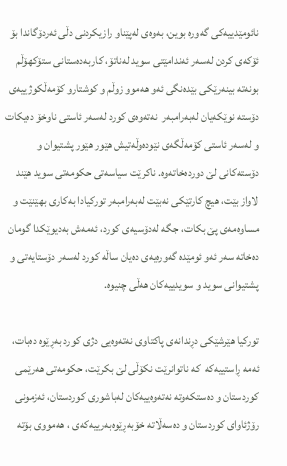نائومێدییه‌كى گه‌وره‌ بوین، به‌وه‌ى له‌پێناو رازیكردنى دڵى ئه‌ردۆگاندا بۆ ئۆكه‌ى كردن له‌سه‌ر ئه‌ندامێتى سوید له‌ناتۆ، كاربه‌ده‌ستانى ستۆكهۆڵم بونه‌ته‌ بینه‌رێكى بێده‌نگى ئه‌و هه‌موو زوڵم و كوشتارو كۆمه‌ڵكوژییه‌ى دۆسته‌ نوێكه‌یان له‌به‌رامبه‌ر  نه‌ته‌وه‌ى كورد له‌سه‌ر ئاستى ناوخۆ ده‌یكات و له‌سه‌ر ئاستى كۆمه‌ڵگه‌ى نێوده‌وڵه‌تیش هێور هێور پشتیوان و دۆسته‌كانى لێ دورده‌خاته‌وه‌. ناكرێت سیاسه‌تى حكومه‌تى سوید هێند لاواز بێت، هیچ كارتێكى نه‌بێت له‌به‌رامبه‌ر توركیادا به‌كارى بهێنێت و مساوه‌مه‌ى پێ بكات، جگه‌ له‌دۆسیه‌ى كورد، ئه‌مه‌ش به‌دیوێكدا گومان ده‌خاته‌ سه‌ر ئه‌و ئومێده‌ گه‌وره‌یه‌ى ده‌یان ساڵه‌ كورد له‌سه‌ر دۆستایه‌تى و پشتیوانى سوید و سویدییه‌كان هه‌ڵى چنیوه‌.

تورکیا هێرشێکی دڕندانەی پاکتاوی نەتەوەیی دژی کورد بەڕێوە دەبات، ئەمە ڕاستییەکە  کە ناتوانرێت نکۆڵی لێ بکرێت، حكومه‌تى هه‌رێمى كوردستان و ده‌ستكه‌وته‌ نه‌ته‌وه‌ییه‌كان له‌باشورى كوردستان، ئه‌زمونى رۆژئاواى كوردستان و ده‌سه‌ڵاته‌ خۆبه‌ڕێوه‌به‌رییه‌كه‌ى ، هه‌مووى بۆته‌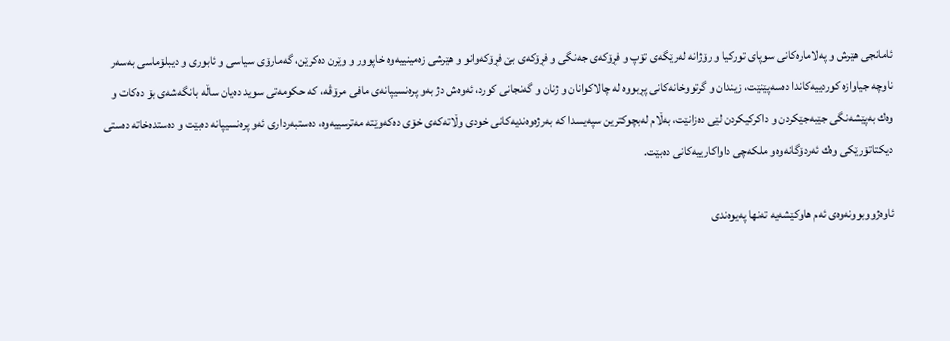ئامانجى هێرش و په‌لاماره‌كانى سوپاى توركیا و رۆژانه‌ له‌رێگه‌ى تۆپ و فڕۆكه‌ى جه‌نگى و فڕۆكه‌ى بێ فڕۆكه‌وانو و هێرشى زه‌مینییه‌وه‌ خاپوور و وێرن ده‌كرێن، گه‌مارۆى سیاسى و ئابورى و دیبلۆماسى به‌سه‌ر ناوچه‌ جیاوازه‌ كوردییه‌كاندا ده‌سه‌پێنێت، زیندان و گرتووخانه‌كانى پڕبووه‌ له‌ چالاكوانان و ژنان و گه‌نجانى كورد، ئه‌وه‌ش دژ به‌و پره‌نسیپانه‌ى مافى مرۆڤه‌، كه‌ حكومه‌تى سوید ده‌یان ساڵه‌ بانگه‌شه‌ى بۆ ده‌كات و وه‌ك به‌پێشه‌نگى جێبه‌جێكردن و داكركیكردن لێى ده‌زانێت، به‌ڵام له‌بچوكترین سپه‌یسدا كه‌ به‌رژه‌وه‌ندیه‌كانى خودى وڵاته‌كه‌ى خۆى ده‌كه‌وێته‌ مه‌ترسییه‌وه‌، ده‌ستبه‌ردارى ئه‌و پره‌نسیپانه‌ ده‌بێت و ده‌ستده‌خاته‌ ده‌ستى دیكتاتۆرێكى وه‌ك ئه‌ردۆگانه‌وه‌و ملكه‌چى داواكارییه‌كانى ده‌بێت.

ئاوه‌ژووبوونه‌وه‌ى ئەم هاوکێشەیە تەنها پەیوەندی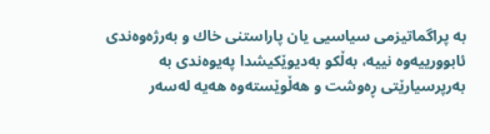بە پراگماتیزمی سیاسیی یان پاراستنى خاك و بەرژەوەندی ئابوورییەوە نییە، بەڵکو به‌دیوێكیشدا پەیوەندی بە بەرپرسیارێتی ڕەوشت و هەڵوێستەوە هەیە لەسەر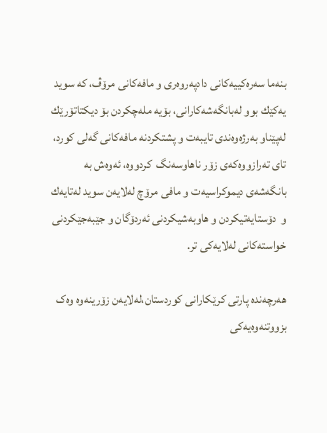بنەما سەرەکییەکانی دادپەروەری و مافەکانی مرۆڤ، كه‌ سوید یه‌كێك بوو له‌بانگه‌شه‌كارانى، بۆیه‌ مله‌چكردن بۆ دیکتاتۆرێك له‌پێناو به‌رژه‌وه‌ندى تایبه‌ت و پشتكردنه‌ مافه‌كانى گه‌لى كورد، تاى ته‌رازووه‌كه‌ى زۆر ناهاوسه‌نگ  كردووه‌، ئه‌وه‌ش به‌ بانگه‌شه‌ى دیموكراسیه‌ت و مافى مرۆچ له‌لایه‌ن سوید له‌تایه‌ك و  دۆستایه‌تیكردن و هاوبه‌شیكردنى ئه‌ردۆگان و جێبه‌جێكردنى خواسته‌كانى له‌لایه‌كى تر.

هەرچەندە پارتى كرێكارانى كوردستان،لەلایەن زۆرینه‌وه‌ وەک بزووتنەوەیەکی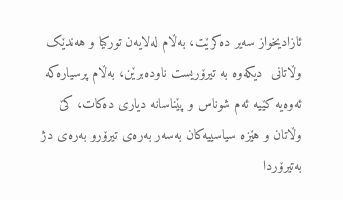ئازادیخواز سەیر دەکرێت، بەڵام لەلایەن تورکیا و هەندێک وڵاتانی  دیکەوە بە تیرۆریست ناوده‌برێن، به‌ڵام پرسیاره‌كه‌ ئه‌وه‌یه‌ كێیه‌ ئه‌م شوناس و پێناسانه‌ دیارى ده‌كات، كێ وڵاتان و هێزه‌ سیاسییه‌كان به‌سه‌ر به‌ره‌ى تیرۆرو به‌ره‌ى دژ به‌تیرۆردا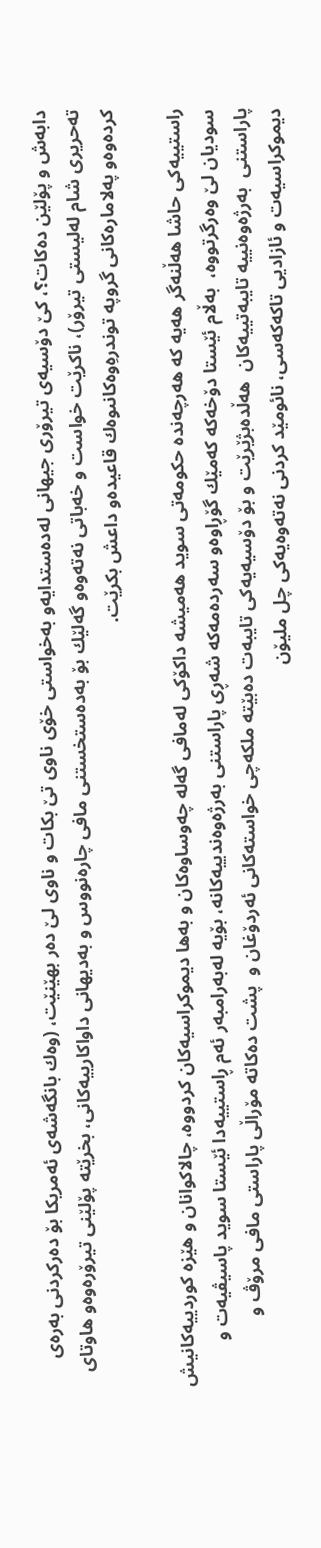دابه‌ش و پۆلێن ده‌كات؟، كێ دۆسیه‌ى تیرۆرى جیهانى له‌ده‌ستدایه‌و به‌خواستى خۆى ناوى تێ بكات و ناوى لێ ده‌ر بهێنێت، (وه‌ك بانگه‌شه‌ى ئه‌مریكا بۆ ده‌ركردنى به‌ره‌ى ته‌حریرى شام له‌لیستى تیرۆر)، ناكرێت خواست و خه‌باتى نه‌ته‌وه‌و گه‌لێك بۆ به‌ده‌ستخستنى مافى چاره‌نووس و به‌دیهانى داواكارییه‌كانى، بخرێته‌ پۆلێنى تیرۆره‌وه‌و هاوتاى كرده‌وه‌و په‌لاماره‌كانى گروپه‌ توندره‌ِوه‌كانىوه‌ك قاعیده‌و داعش بكرێت.

راستییه‌كى حاشا هه‌ڵنه‌گر هه‌یه‌ كه‌ هەرچەندە حكومه‌تى سوید هەمیشە داکۆکی لەمافی گەلە چەوساوەکان و بەها دیموکراسیەکان کردووە، چالاكوانان و هێزه‌ كوردییه‌كانیش سودیان لێ وه‌رگرتووه‌،  بەڵام ئێستا دۆخه‌كه‌ كه‌مێك گۆڕاوه‌و سه‌رده‌مه‌كه‌ شه‌ڕى پاراستنى به‌رژه‌وه‌ندییه‌كانه‌، بۆیه‌ لەبەرامبەر ئەم ڕاستییەدا ئێستا سوید پاسیڤیەت و پاراستنى  بەرژەوەنییە تایبەتییەکان  هەڵدەبژێرێت و بۆ دۆسیه‌یه‌كى تایبه‌ت ده‌بێته‌ ملكه‌چى خواسته‌كانى ئه‌ردۆغان و  پشت ده‌كاته‌ مۆراڵى پاراستى مافى مرۆڤ و دیموكراسیه‌ت و ئازادیی تاكه‌كه‌سى، نائومێد كردنى نه‌ته‌وه‌یه‌كى چل ملیۆن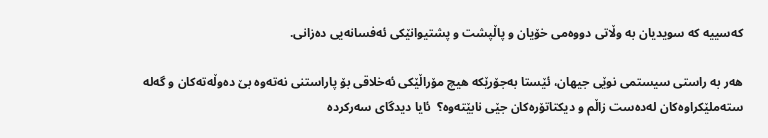كه‌سییه‌ كه‌ سویدیان به‌ وڵاتى دووه‌مى خۆیان و پاڵپشت و پشتیوانێكى ئه‌فسانه‌یی ده‌زانى.

هه‌ر به‌ راستى سیستمى نوێى جیهان، ئێستا به‌جۆرێكه‌ هیچ مۆراڵێكى ئه‌خلاقى بۆ پاراستنى نه‌ته‌وه‌ بێ ده‌وڵه‌ته‌كان و گه‌له‌ سته‌ملێكراوه‌كان له‌ده‌ست زاڵم و دیكتاتۆره‌كان جێى نابێته‌وه‌؟  ئایا دیدگاى سه‌ركرده‌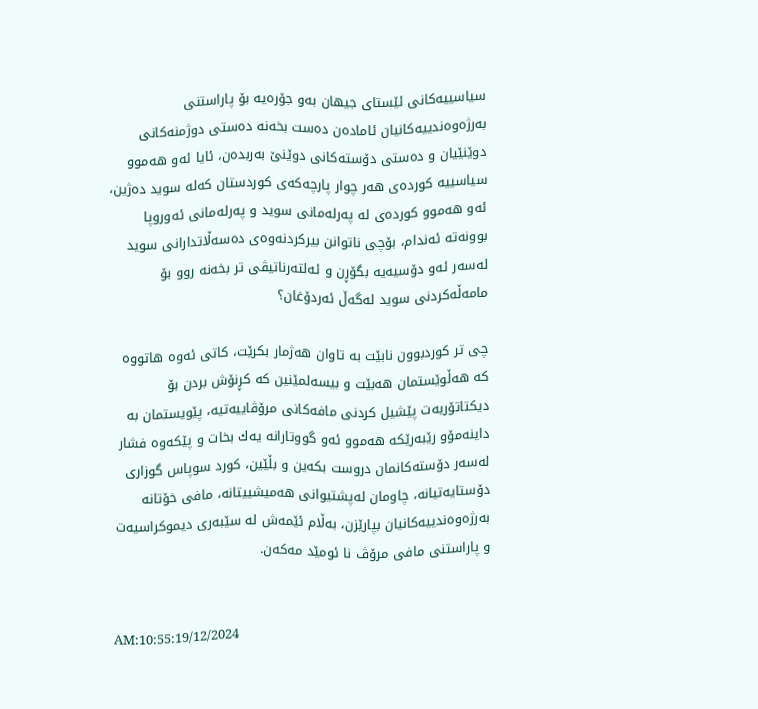سیاسییه‌كانى ئێستاى جیهان به‌و جۆره‌یه‌ بۆ پاراستنى به‌رژه‌وه‌ندییه‌كانیان ئاماده‌ن ده‌ست بخه‌نه‌ ده‌ستى دوژمنه‌كانى دوێنێیان و ده‌ستى دۆسته‌كانى دوێنێ به‌ربده‌ن، ئایا ئه‌و هه‌موو سیاسییه‌ كورده‌ى هه‌ر چوار پارچه‌كه‌ى كوردستان كه‌له‌ سوید ده‌ژین، ئه‌و هه‌موو كورده‌ى له‌ په‌رله‌مانى سوید و په‌رله‌مانى ئه‌وروپا بوونه‌ته‌ ئه‌ندام، بۆچى ناتوانن بیركردنه‌وه‌ى ده‌سه‌ڵاتدارانى سوید   له‌سه‌ر ئه‌و دۆسیه‌یه‌ بگۆڕن و ئه‌لته‌رناتیڤى تر بخه‌نه‌ روو بۆ مامه‌ڵه‌كردنى سوید له‌گه‌ڵ ئه‌ردۆغان؟

چى تر كوردبوون نابێت بە تاوان هەژمار بکرێت، کاتی ئەوە هاتووە کە هەڵوێستمان هەبێت و بیسەلمێنین کە کڕنۆش بردن بۆ دیکتاتۆریەت پێشیل کردنی مافەکانی مرۆڤاییەتیە، پێویستمان به‌ داینه‌مۆو رێبه‌رێكه‌ هه‌موو ئه‌و گووتارانه‌ یه‌ك بخات و پێكه‌وه‌ فشار له‌سه‌ر دۆسته‌كانمان دروست بكه‌ین و بڵێین، كورد سوپاس گوزارى دۆستایه‌تیانه‌، چاومان له‌پشتیوانى هه‌میشییتانه‌، مافى خۆتانه‌ به‌رژه‌وه‌ندییه‌كانیان بپارێزن، به‌ڵام ئێمه‌ش له‌ سێبه‌رى دیموكراسیه‌ت و پاراستنى مافى مرۆڤ نا ئومێد مه‌كه‌ن.


AM:10:55:19/12/2024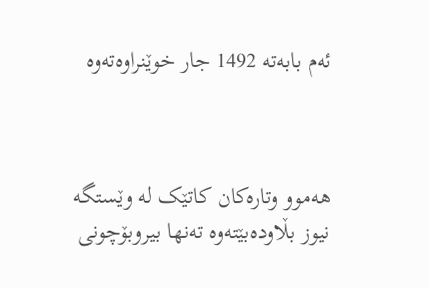ئه‌م بابه‌ته 1492 جار خوێنراوه‌ته‌وه‌‌



هەموو وتارەکان کاتێک لە وێستگە نیوز بڵاودەبێتەوە تەنها بیروبۆچونی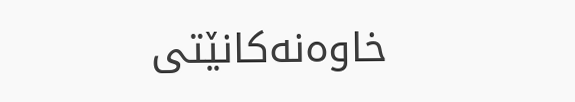خاوەنەکانێتی